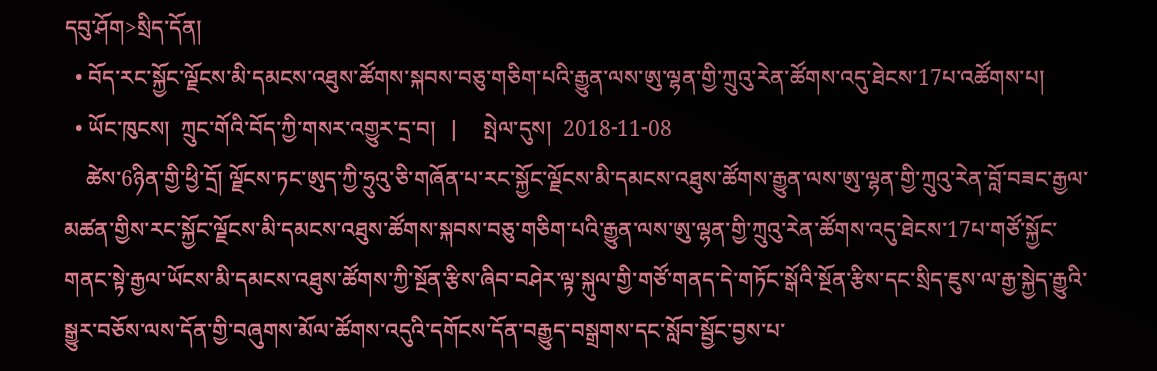དབུ་ཤོག>སྲིད་དོན།
  • བོད་རང་སྐྱོང་ལྗོངས་མི་དམངས་འཐུས་ཚོགས་སྐབས་བཅུ་གཅིག་པའི་རྒྱུན་ལས་ཨུ་ལྷན་གྱི་ཀྲུའུ་རེན་ཚོགས་འདུ་ཐེངས་17པ་འཚོགས་པ།
  • ཡོང་ཁུངས།  ཀྲུང་གོའི་བོད་ཀྱི་གསར་འགྱུར་དྲ་བ།   |     སྤེལ་དུས།  2018-11-08
    ཚེས་6ཉིན་གྱི་ཕྱི་དྲོ། ལྗོངས་ཏང་ཨུད་ཀྱི་ཧྲུའུ་ཅི་གཞོན་པ་རང་སྐྱོང་ལྗོངས་མི་དམངས་འཐུས་ཚོགས་རྒྱུན་ལས་ཨུ་ལྷན་གྱི་ཀྲུའུ་རེན་བློ་བཟང་རྒྱལ་མཚན་གྱིས་རང་སྐྱོང་ལྗོངས་མི་དམངས་འཐུས་ཚོགས་སྐབས་བཅུ་གཅིག་པའི་རྒྱུན་ལས་ཨུ་ལྷན་གྱི་ཀྲུའུ་རེན་ཚོགས་འདུ་ཐེངས་17པ་གཙོ་སྐྱོང་གནང་སྟེ་རྒྱལ་ཡོངས་མི་དམངས་འཐུས་ཚོགས་ཀྱི་སྔོན་རྩིས་ཞིབ་བཤེར་ལྟ་སྐུལ་གྱི་གཙོ་གནད་དེ་གཏོང་སྒོའི་སྔོན་རྩིས་དང་སྲིད་ཇུས་ལ་རྒྱ་སྐྱེད་རྒྱུའི་སྒྱུར་བཅོས་ལས་དོན་གྱི་བཞུགས་མོལ་ཚོགས་འདུའི་དགོངས་དོན་བརྒྱུད་བསྒྲགས་དང་སློབ་སྦྱོང་བྱས་པ་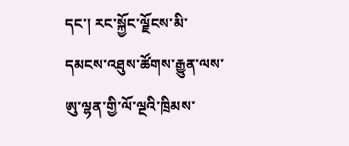དང་། རང་སྐྱོང་ལྗོངས་མི་དམངས་འཐུས་ཚོགས་རྒྱུན་ལས་ཨུ་ལྷན་གྱི་ལོ་ལྔའི་ཁྲིམས་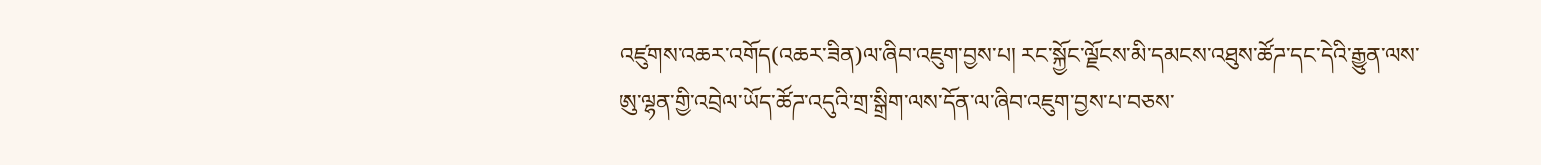འཛུགས་འཆར་འགོད(འཆར་ཟིན)ལ་ཞིབ་འཇུག་བྱས་པ། རང་སྐྱོང་ལྗོངས་མི་དམངས་འཐུས་ཚོཌ་དང་དེའི་རྒྱུན་ལས་ཨུ་ལྷན་གྱི་འབྲེལ་ཡོད་ཚོཌ་འདུའི་གྲ་སྒྲིག་ལས་དོན་ལ་ཞིབ་འཇུག་བྱས་པ་བཅས་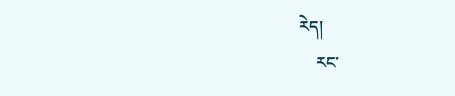རེད།
    རང་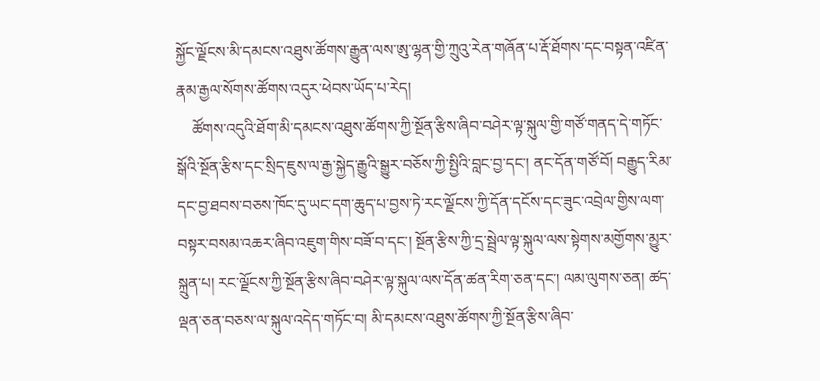སྐྱོང་ལྗོངས་མི་དམངས་འཐུས་ཚོགས་རྒྱུན་ལས་ཨུ་ལྷན་གྱི་ཀྲུའུ་རེན་གཞོན་པ་རྡོ་ཐོགས་དང་བསྟན་འཛིན་རྣམ་རྒྱལ་སོགས་ཚོགས་འདུར་ཕེབས་ཡོད་པ་རེད།
    ཚོགས་འདུའི་ཐོག་མི་དམངས་འཐུས་ཚོགས་ཀྱི་སྔོན་རྩིས་ཞིབ་བཤེར་ལྟ་སྐུལ་གྱི་གཙོ་གནད་དེ་གཏོང་སྒོའི་སྔོན་རྩིས་དང་སྲིད་ཇུས་ལ་རྒྱ་སྐྱེད་རྒྱུའི་སྒྱུར་བཅོས་ཀྱི་སྤྱིའི་བླང་བྱ་དང་། ནང་དོན་གཙོ་བོ། བརྒྱུད་རིམ་དང་བྱ་ཐབས་བཅས་ཁོང་དུ་ཡང་དག་ཆུད་པ་བྱས་ཏེ་རང་ལྗོངས་ཀྱི་དོན་དངོས་དང་ཟུང་འབྲེལ་གྱིས་ལག་བསྟར་བསམ་འཆར་ཞིབ་འཇུག་གིས་བཟོ་བ་དང་། སྔོན་རྩིས་ཀྱི་དྲ་སྦྲེལ་ལྟ་སྐུལ་ལས་སྟེགས་མགྱོགས་མྱུར་སྐྲུན་པ། རང་ལྗོངས་ཀྱི་སྔོན་རྩིས་ཞིབ་བཤེར་ལྟ་སྐུལ་ལས་དོན་ཚན་རིག་ཅན་དང་། ལམ་ལུགས་ཅན། ཚད་ལྡན་ཅན་བཅས་ལ་སྐུལ་འདེད་གཏོང་བ། མི་དམངས་འཐུས་ཚོགས་ཀྱི་སྔོན་རྩིས་ཞིབ་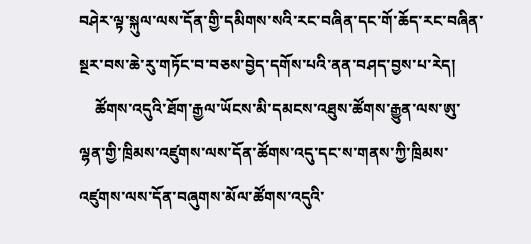བཤེར་ལྟ་སྐུལ་ལས་དོན་གྱི་དམིགས་སའི་རང་བཞིན་དང་གོ་ཆོད་རང་བཞིན་སྔར་བས་ཆེ་རུ་གཏོང་བ་བཅས་བྱེད་དགོས་པའི་ནན་བཤད་བྱས་པ་རེད།
    ཚོགས་འདུའི་ཐོག་རྒྱལ་ཡོངས་མི་དམངས་འཐུས་ཚོགས་རྒྱུན་ལས་ཨུ་ལྷན་གྱི་ཁྲིམས་འཛུགས་ལས་དོན་ཚོགས་འདུ་དང་ས་གནས་ཀྱི་ཁྲིམས་འཛུགས་ལས་དོན་བཞུགས་མོལ་ཚོགས་འདུའི་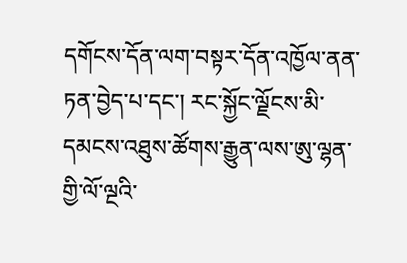དགོངས་དོན་ལག་བསྟར་དོན་འཁྱོལ་ནན་ཏན་བྱེད་པ་དང་། རང་སྐྱོང་ལྗོངས་མི་དམངས་འཐུས་ཚོགས་རྒྱུན་ལས་ཨུ་ལྷན་གྱི་ལོ་ལྔའི་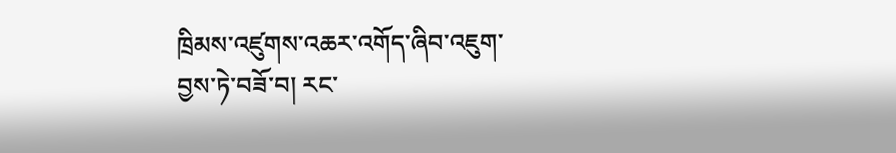ཁྲིམས་འཛུགས་འཆར་འགོད་ཞིབ་འཇུག་བྱས་ཏེ་བཟོ་བ། རང་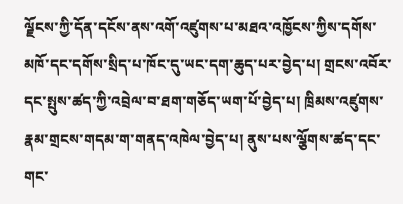ལྗོངས་ཀྱི་དོན་དངོས་ནས་འགོ་འཛུགས་པ་མཐའ་འཁྱོངས་ཀྱིས་དགོས་མཁོ་དང་དགོས་སྲིད་པ་ཁོང་དུ་ཡང་དག་ཆུད་པར་བྱེད་པ། གྲངས་འབོར་དང་སྤུས་ཚད་ཀྱི་འབྲེལ་བ་ཐག་གཅོད་ཡག་པོ་བྱེད་པ། ཁྲིམས་འཛུགས་རྣམ་གྲངས་གདམ་ག་གནད་འཁེལ་བྱེད་པ། ནུས་པས་ལྕོགས་ཚད་དང་གང་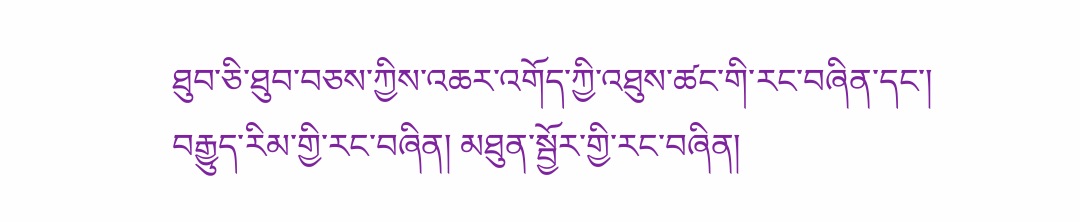ཐུབ་ཅི་ཐུབ་བཅས་ཀྱིས་འཆར་འགོད་ཀྱི་འཐུས་ཚང་གི་རང་བཞིན་དང་། བརྒྱུད་རིམ་གྱི་རང་བཞིན། མཐུན་སྦྱོར་གྱི་རང་བཞིན།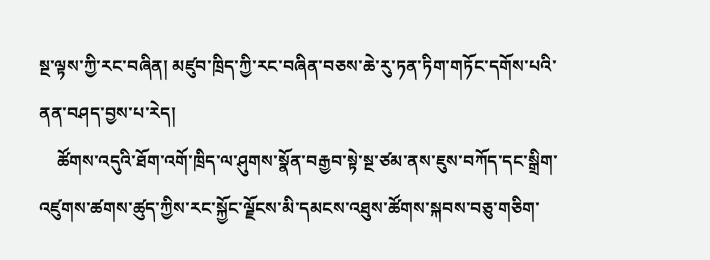སྔ་ལྟས་ཀྱི་རང་བཞིན། མཛུབ་ཁྲིད་ཀྱི་རང་བཞིན་བཅས་ཆེ་རུ་ཏན་ཏིག་གཏོང་དགོས་པའི་ནན་བཤད་བྱས་པ་རེད།
    ཚོགས་འདུའི་ཐོག་འགོ་ཁྲིད་ལ་ཤུགས་སྣོན་བརྒྱབ་སྟེ་སྔ་ཙམ་ནས་ཇུས་བཀོད་དང་སྒྲིག་འཛུགས་ཚགས་ཚུད་ཀྱིས་རང་སྐྱོང་ལྗོངས་མི་དམངས་འཐུས་ཚོགས་སྐབས་བཅུ་གཅིག་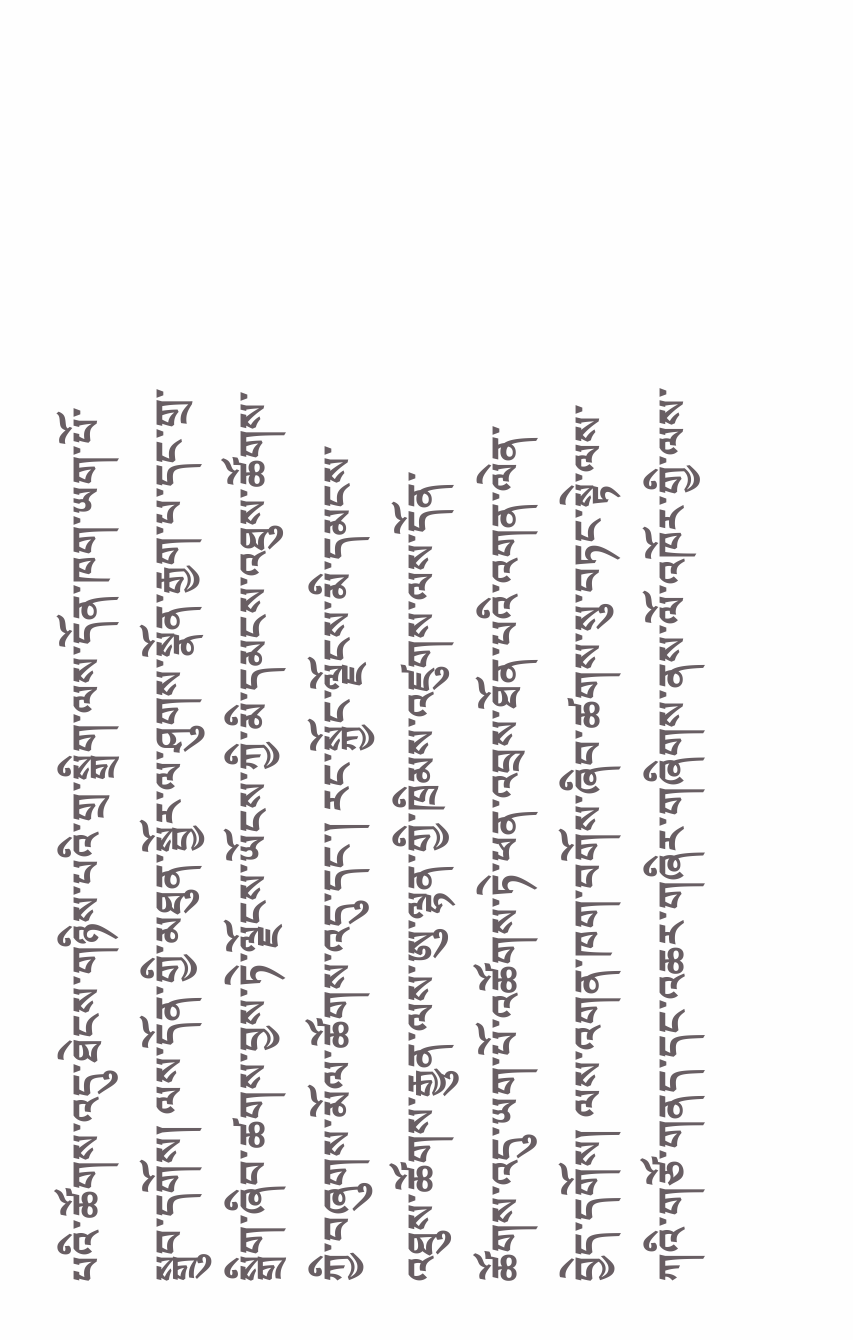པའི་ཚོགས་འདུ་ཐེངས་གཉིས་པའི་གྲ་སྒྲིག་ལས་དོན་ཁག་ཡག་པོ་སྒྲུབ་དགོས། ལས་དོན་གྱི་མཐུན་སྦྱོར་ལ་ཤུགས་སྣོན་རྒྱག་པ་དང་གྲ་སྒྲིག་ཞིབ་ཚགས་བྱས་ཏེ་ལྗོངས་ཡོངས་ཀྱི་མི་དམངས་འཐུས་ཚོགས་ཀྱི་བཞུགས་མོལ་ཚོགས་འདུ་དང་། རང་སྐྱོང་ལྗོངས་མི་དམངས་འཐུས་ཚོགས་རྒྱུན་ལས་ཨུ་ལྷན་གྱི་ཁྲིམས་འཛུགས་ལས་དོན་ཚོགས་འདུ་ཡག་པོ་འཚོགས་ཏེ་ཕན་འབྲས་ཐོན་པའི་འགན་ལེན་བྱེད་དགོས། ལས་འགན་ཁག་བགོས་ཞིབ་ཚགས་སུ་བཏང་སྟེ་ལས་ཀའི་གཙོ་གནད་དང་འཆར་གཞིར་གཞིགས་ནས་ལོ་འཁོར་གྱི་ལས་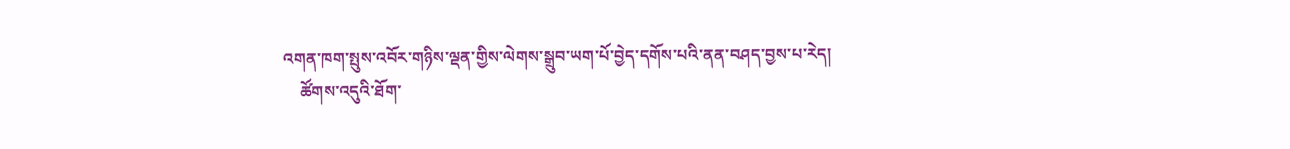འགན་ཁག་སྤུས་འབོར་གཉིས་ལྡན་གྱིས་ལེགས་སྒྲུབ་ཡག་པོ་བྱེད་དགོས་པའི་ནན་བཤད་བྱས་པ་རེད།
    ཚོགས་འདུའི་ཐོག་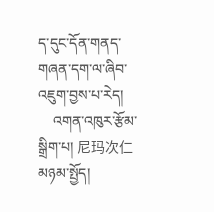ད་དུང་དོན་གནད་གཞན་དག་ལ་ཞིབ་འཇུག་བྱས་པ་རེད།
    འགན་འཁུར་རྩོམ་སྒྲིག་པ། 尼玛次仁
མཉམ་སྤྱོད།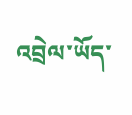འབྲེལ་ཡོད་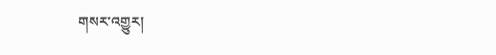གསར་འགྱུར།